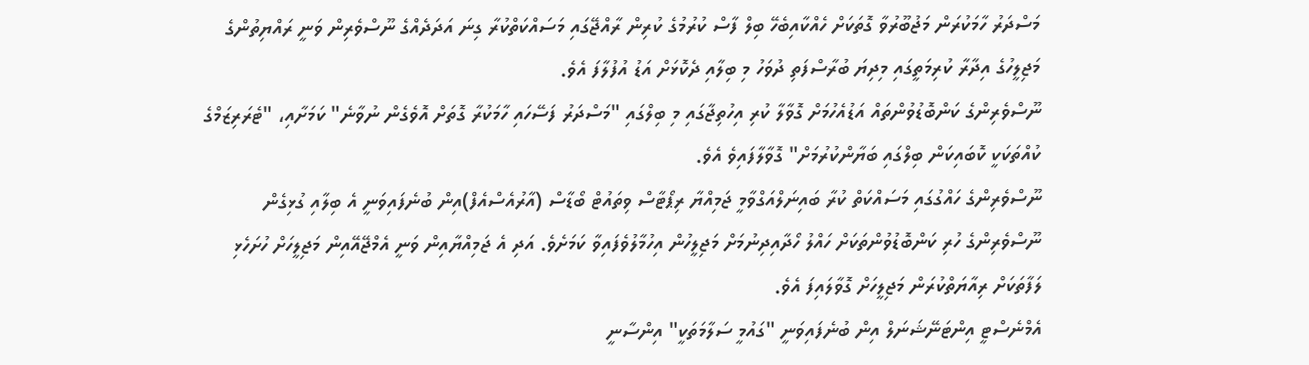މަސްދަރު ހާމަކުރަން މަޖުބޫރުވާ ގޮތަކަށް ހެއްކާއިބެހޭ ބިލް ފާސް ކުރުމުގެ ކުރިން ރާއްޖޭގައި މަސައްކަތްކުރާ ގިނަ އަދަދެއްގެ ނޫސްވެރިން ވަނީ ރައްޔިތުންގެ މަޖިލީހުގެ އިދާރާ ކުރިމަތީގައި މިދިޔަ ބުރާސްފަތި ދުވަހު މި ބިލާއި ދެކޮޅަށް އަޑު އުފުލާފަ އެވެ.
ނޫސްވެރިންގެ ކަންބޮޑުވުންތައް އަޑުއެހުމަށް ގޮވާލާ ކުރި އިހުތިޖާގައި މި ބިލްގައި "މަސްދަރު ފަސޭހައި ހާމަކުރާ ގޮތަށް އޮވެގެން ނުވާނެ" ކަމަށާއި، "ޓެރަރިޒަމްގެ ކުއްތަކަކީ ކޮބައިކަން ބިލްގައި ބަޔާންކުރުމަށް" ގޮވާލާފައިވެ އެވެ.
ނޫސްވެރިންގެ ހައްގުގައި މަސައްކަތް ކުރާ ބައިނަލްއަގްވާމީ ޖަމިއްޔާ ރިޕޯޓާސް ވިތައުޓް ބޯޑާސް (އާރުއެސްއެފް)އިން ބުނެފައިވަނީ އެ ބިލާއި ގުޅިގެން ނޫސްވެރިންގެ ހުރި ކަންބޮޑުވުންތަކަށް ހައްލު ހޯދާއިދިނުމަށް މަޖިލީހުން އިހުމާލުވެފައިވާ ކަމަށެވެ. އަދި އެ ޖަމިއްޔާއިން ވަނީ އެމްޖޭއޭއިން މަޖިލީހަށް ހުށަހެޅި ލަފާތަކަށް ރިއާޔަތްކުރަން މަޖިލީހަށް ގޮވާލައިފަ އެވެ.
އެމްނެސްޓީ އިންޓަނޭޝަނަލް އިން ބުނެފައިވަނީ "ގައުމީ ސަލާމަތަކީ" އިންސާނީ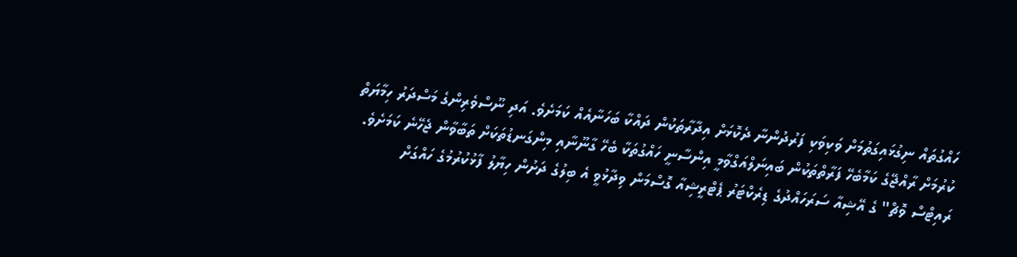ހައްގުތައް ނިގުޅައިގަތުމަށް ވަކިވަކި ފަރުދުންނާ ދެކޮޅަށް އިދާރާތަކުން ދައްކާ ބަހަނާއެއް ކަމަށެވެ. އަދި ނޫސްވެރިންގެ މަސްދަރު ހިމާޔަތް ކުރުމަށް ރާއްޖޭގެ ކަމާބެހޭ ފަރާތްތަކުން ބައިނަލްއަގްވާމީ އިންސާނީ ހައްގުތަކާ ބެހޭ ގާނޫނާއި މިންގަނޑުތަކަށް ތަބާވާން ޖެހޭނެ ކަމަށެވެ.
ރައިޓްސް ވޮޗް" ގެ އޭޝިއާ ސަރަހައްދުގެ ޑިރެކްޓަރު ޕެޓްރީޝިއާ ގޮސްމަން ވިދާޅުވީ އެ ބިލުގެ ދަށުން ހިޔާލު ފާޅުކުރުމުގެ ހައްގަށް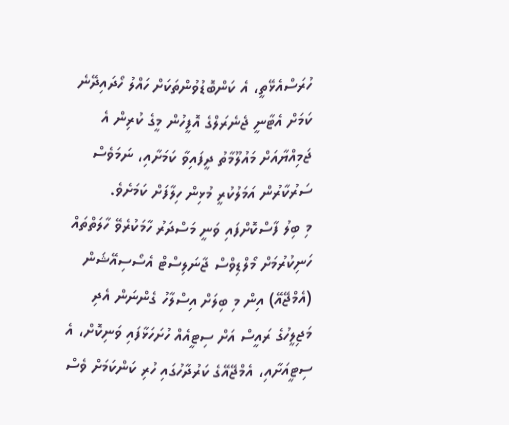ހުރަސްއެޅޭތީ، އެ ކަންބޮޑުވުންތަކަށް ހައްލު ހޯދައިދޭނެ ކަމަށް އެޓާނީ ޖެނެރަލްގެ އޮފީހުން މީގެ ކުރިން އެ ޖަމިއްޔާއަށް މައުލޫމާތު ދީފައިވާ ކަމަށާއި، ނަމަވެސް ސަރުކާރުން އަމަލުކުރީ މުޅިން ހިލާފަށް ކަމަށެވެ.
މި ބިލު ފާސްކޮށްފައި ވަނީ މަސްދަރު ހާމަކުރެވޭ ހާލަތްތައް ހަނިކުރުމަށް މޯލްޑިވްސް ޖާނަލިސްޓް އެސޯސިއޭޝަން (އެމްޖޭއޭ) އިން މި ބިލަށް އިސްލާހު ގެންނަން އެދި މަޖިލީހުގެ ރައީސް އަށް ސިޓީއެއް ހުށަހަޅާފައި ވަނިކޮށް، އެ ސިޓީއަށާއި، އެމްޖޭއޭގެ ކަރުދާހުގައި ހުރި ކަންކަމަށް ވެސް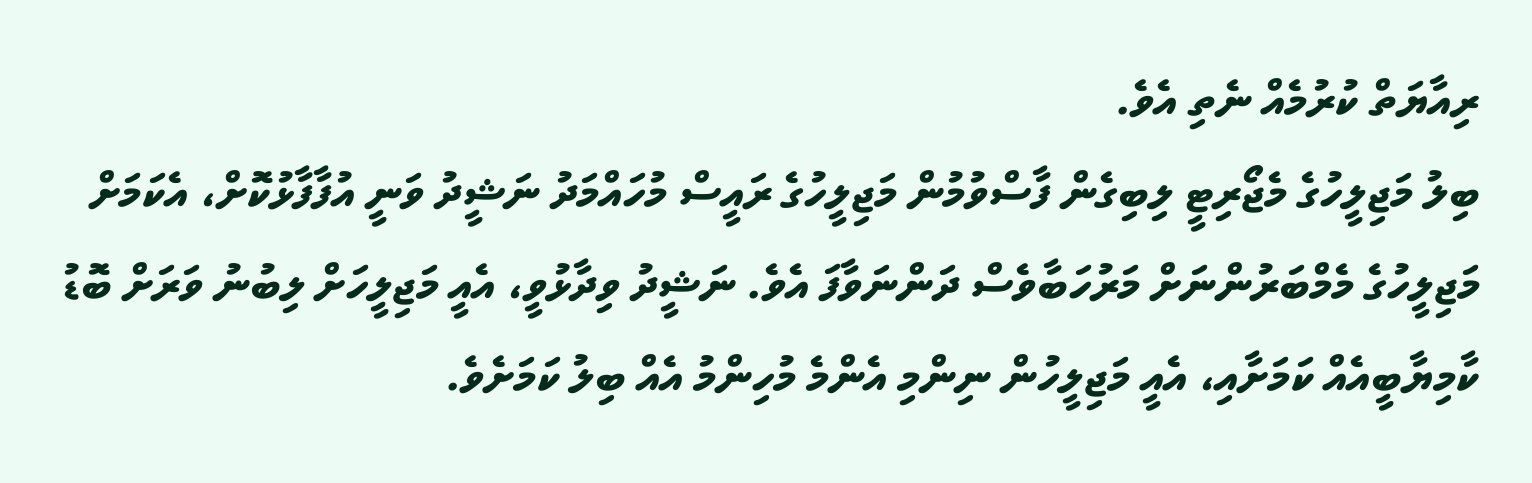ރިއާޔަތް ކުރުމެއް ނެތި އެވެ.
ބިލު މަޖިލީހުގެ މެޖޯރިޓީ ލިބިގެން ފާސްވުމުން މަޖިލީހުގެ ރައީސް މުހައްމަދު ނަޝީދު ވަނީ އުފާފާޅުކޮށް، އެކަމަށް މަޖިލީހުގެ މެމްބަރުންނަށް މަރުހަބާވެސް ދަންނަވާފަ އެވެ. ނަޝީދު ވިދާޅުވީ، އެއީ މަޖިލީހަށް ލިބުނު ވަރަށް ބޮޑު ކާމިޔާބީއެއް ކަމަށާއި، އެއީ މަޖިލީހުން ނިންމި އެންމެ މުހިންމު އެއް ބިލު ކަމަށެވެ.